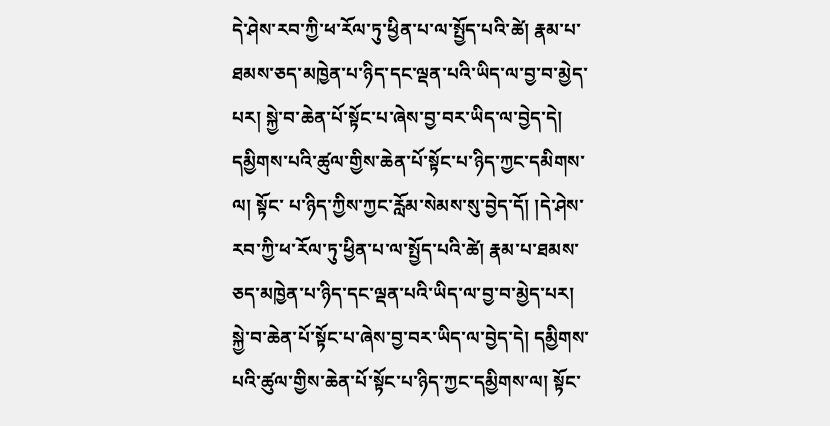དེ་ཤེས་རབ་ཀྱི་ཕ་རོལ་ཏུ་ཕྱིན་པ་ལ་སྤྱོད་པའི་ཚེ། རྣམ་པ་ཐམས་ཅད་མཁྱེན་པ་ཉིད་དང་ལྡན་པའི་ཡིད་ལ་བྱ་བ་མྱེད་པར། སྐྱེ་བ་ཆེན་པོ་སྟོང་པ་ཞེས་བྱ་བར་ཡིད་ལ་བྱེད་དེ། དམྱིགས་པའི་ཚུལ་གྱིས་ཆེན་པོ་སྟོང་པ་ཉིད་ཀྱང་དམིགས་ལ། སྟོང་ པ་ཉིད་ཀྱིས་ཀྱང་རློམ་སེམས་སུ་བྱེད་དོ། །དེ་ཤེས་རབ་ཀྱི་ཕ་རོལ་ཏུ་ཕྱིན་པ་ལ་སྤྱོད་པའི་ཚེ། རྣམ་པ་ཐམས་ཅད་མཁྱེན་པ་ཉིད་དང་ལྡན་པའི་ཡིད་ལ་བྱ་བ་མྱེད་པར། སྐྱེ་བ་ཆེན་པོ་སྟོང་པ་ཞེས་བྱ་བར་ཡིད་ལ་བྱེད་དེ། དམྱིགས་པའི་ཚུལ་གྱིས་ཆེན་པོ་སྟོང་པ་ཉིད་ཀྱང་དམྱིགས་ལ། སྟོང་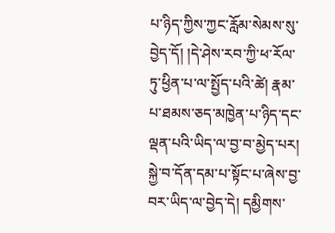པ་ཉིད་ཀྱིས་ཀྱང་རློམ་སེམས་སུ་བྱེད་དོ། །དེ་ཤེས་རབ་ཀྱི་ཕ་རོལ་ཏུ་ཕྱིན་པ་ལ་སྤྱོད་པའི་ཚེ། རྣམ་པ་ཐམས་ཅད་མཁྱེན་པ་ཉིད་དང་ལྡན་པའི་ཡིད་ལ་བྱ་བ་མྱེད་པར། སྐྱེ་བ་དོན་དམ་པ་སྟོང་པ་ཞེས་བྱ་བར་ཡིད་ལ་བྱེད་དེ། དམྱིགས་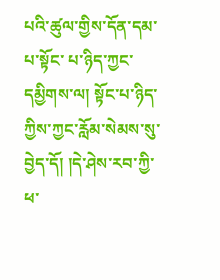པའི་ཚུལ་གྱིས་དོན་དམ་པ་སྟོང་ པ་ཉིད་ཀྱང་དམྱིགས་ལ། སྟོང་པ་ཉིད་ཀྱིས་ཀྱང་རློམ་སེམས་སུ་བྱེད་དོ། །དེ་ཤེས་རབ་ཀྱི་ཕ་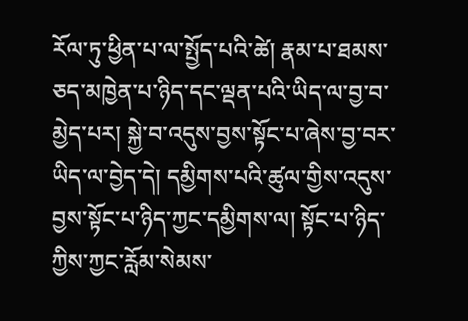རོལ་ཏུ་ཕྱིན་པ་ལ་སྤྱོད་པའི་ཚེ། རྣམ་པ་ཐམས་ཅད་མཁྱེན་པ་ཉིད་དང་ལྡན་པའི་ཡིད་ལ་བྱ་བ་མྱེད་པར། སྐྱེ་བ་འདུས་བྱས་སྟོང་པ་ཞེས་བྱ་བར་ཡིད་ལ་བྱེད་དེ། དམྱིགས་པའི་ཚུལ་གྱིས་འདུས་བྱས་སྟོང་པ་ཉིད་ཀྱང་དམྱིགས་ལ། སྟོང་པ་ཉིད་ཀྱིས་ཀྱང་རློམ་སེམས་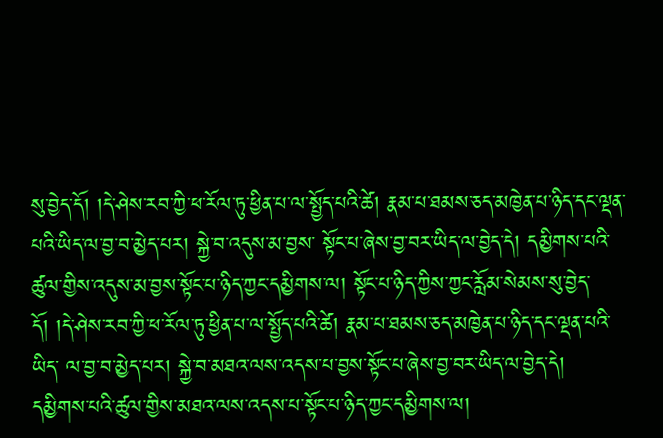སུ་བྱེད་དོ། །དེ་ཤེས་རབ་ཀྱི་ཕ་རོལ་ཏུ་ཕྱིན་པ་ལ་སྤྱོད་པའི་ཚེ། རྣམ་པ་ཐམས་ཅད་མཁྱེན་པ་ཉིད་དང་ལྡན་པའི་ཡིད་ལ་བྱ་བ་མྱེད་པར། སྐྱེ་བ་འདུས་མ་བྱས་ སྟོང་པ་ཞེས་བྱ་བར་ཡིད་ལ་བྱེད་དེ། དམྱིགས་པའི་ཚུལ་གྱིས་འདུས་མ་བྱས་སྟོང་པ་ཉིད་ཀྱང་དམྱིགས་ལ། སྟོང་པ་ཉིད་ཀྱིས་ཀྱང་རློམ་སེམས་སུ་བྱེད་དོ། །དེ་ཤེས་རབ་ཀྱི་ཕ་རོལ་ཏུ་ཕྱིན་པ་ལ་སྤྱོད་པའི་ཚེ། རྣམ་པ་ཐམས་ཅད་མཁྱེན་པ་ཉིད་དང་ལྡན་པའི་ཡིད་ ལ་བྱ་བ་མྱེད་པར། སྐྱེ་བ་མཐའ་ལས་འདས་པ་བྱས་སྟོང་པ་ཞེས་བྱ་བར་ཡིད་ལ་བྱེད་དེ། དམྱིགས་པའི་ཚུལ་གྱིས་མཐའ་ལས་འདས་པ་སྟོང་པ་ཉིད་ཀྱང་དམྱིགས་ལ།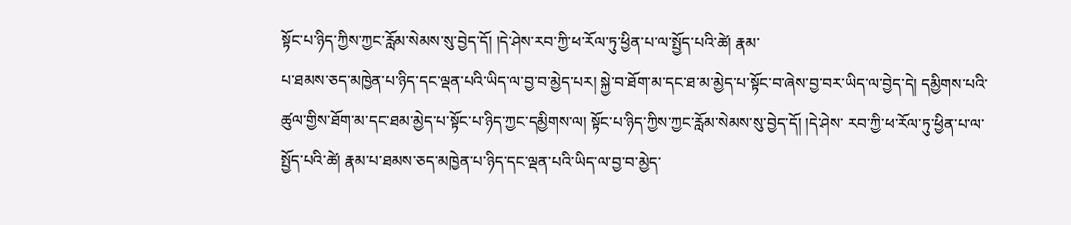སྟོང་པ་ཉིད་ཀྱིས་ཀྱང་རློམ་སེམས་སུ་བྱེད་དོ། །དེ་ཤེས་རབ་ཀྱི་ཕ་རོལ་ཏུ་ཕྱིན་པ་ལ་སྤྱོད་པའི་ཚེ། རྣམ་
པ་ཐམས་ཅད་མཁྱེན་པ་ཉིད་དང་ལྡན་པའི་ཡིད་ལ་བྱ་བ་མྱེད་པར། སྐྱེ་བ་ཐོག་མ་དང་ཐ་མ་མྱེད་པ་སྟོང་བ་ཞེས་བྱ་བར་ཡིད་ལ་བྱེད་དེ། དམྱིགས་པའི་ཚུལ་གྱིས་ཐོག་མ་དང་ཐམ་མྱེད་པ་སྟོང་པ་ཉིད་ཀྱང་དམྱིགས་ལ། སྟོང་པ་ཉིད་ཀྱིས་ཀྱང་རློམ་སེམས་སུ་བྱེད་དོ། །དེ་ཤེས་ རབ་ཀྱི་ཕ་རོལ་ཏུ་ཕྱིན་པ་ལ་སྤྱོད་པའི་ཚེ། རྣམ་པ་ཐམས་ཅད་མཁྱེན་པ་ཉིད་དང་ལྡན་པའི་ཡིད་ལ་བྱ་བ་མྱེད་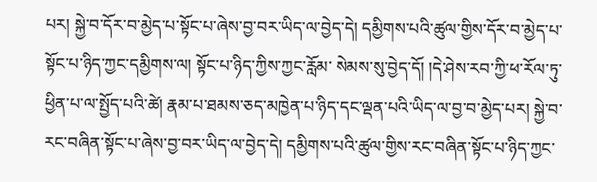པར། སྐྱེ་བ་དོར་བ་མྱེད་པ་སྟོང་པ་ཞེས་བྱ་བར་ཡིད་ལ་བྱེད་དེ། དམྱིགས་པའི་ཚུལ་གྱིས་དོར་བ་མྱེད་པ་སྟོང་པ་ཉིད་ཀྱང་དམྱིགས་ལ། སྟོང་པ་ཉིད་ཀྱིས་ཀྱང་རློམ་ སེམས་སུ་བྱེད་དོ། །དེ་ཤེས་རབ་ཀྱི་ཕ་རོལ་ཏུ་ཕྱིན་པ་ལ་སྤྱོད་པའི་ཚེ། རྣམ་པ་ཐམས་ཅད་མཁྱེན་པ་ཉིད་དང་ལྡན་པའི་ཡིད་ལ་བྱ་བ་མྱེད་པར། སྐྱེ་བ་རང་བཞིན་སྟོང་པ་ཞེས་བྱ་བར་ཡིད་ལ་བྱེད་དེ། དམྱིགས་པའི་ཚུལ་གྱིས་རང་བཞིན་སྟོང་པ་ཉིད་ཀྱང་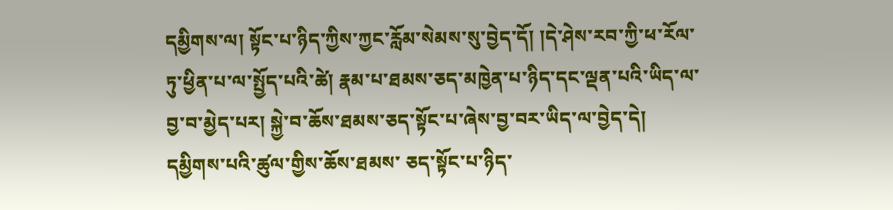དམྱིགས་ལ། སྟོང་པ་ཉིད་ཀྱིས་ཀྱང་རློམ་སེམས་སུ་བྱེད་དོ། །དེ་ཤེས་རབ་ཀྱི་ཕ་རོལ་ཏུ་ཕྱིན་པ་ལ་སྤྱོད་པའི་ཚེ། རྣམ་པ་ཐམས་ཅད་མཁྱེན་པ་ཉིད་དང་ལྡན་པའི་ཡིད་ལ་བྱ་བ་མྱེད་པར། སྐྱེ་བ་ཆོས་ཐམས་ཅད་སྟོང་པ་ཞེས་བྱ་བར་ཡིད་ལ་བྱེད་དེ། དམྱིགས་པའི་ཚུལ་གྱིས་ཆོས་ཐམས་ ཅད་སྟོང་པ་ཉིད་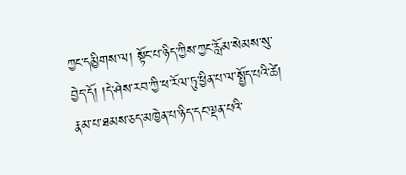ཀྱང་དམྱིགས་ལ། སྟོང་པ་ཉིད་ཀྱིས་ཀྱང་རློམ་སེམས་སུ་བྱེད་དོ། །དེ་ཤེས་རབ་ཀྱི་ཕ་རོལ་ཏུ་ཕྱིན་པ་ལ་སྤྱོད་པའི་ཚེ། རྣམ་པ་ཐམས་ཅད་མཁྱེན་པ་ཉིད་དང་ལྡན་པའི་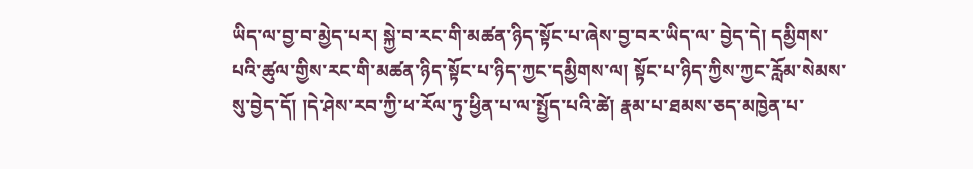ཡིད་ལ་བྱ་བ་མྱེད་པར། སྐྱེ་བ་རང་གི་མཚན་ཉིད་སྟོང་པ་ཞེས་བྱ་བར་ཡིད་ལ་ བྱེད་དེ། དམྱིགས་པའི་ཚུལ་གྱིས་རང་གི་མཚན་ཉིད་སྟོང་པ་ཉིད་ཀྱང་དམྱིགས་ལ། སྟོང་པ་ཉིད་ཀྱིས་ཀྱང་རློམ་སེམས་སུ་བྱེད་དོ། །དེ་ཤེས་རབ་ཀྱི་ཕ་རོལ་ཏུ་ཕྱིན་པ་ལ་སྤྱོད་པའི་ཚེ། རྣམ་པ་ཐམས་ཅད་མཁྱེན་པ་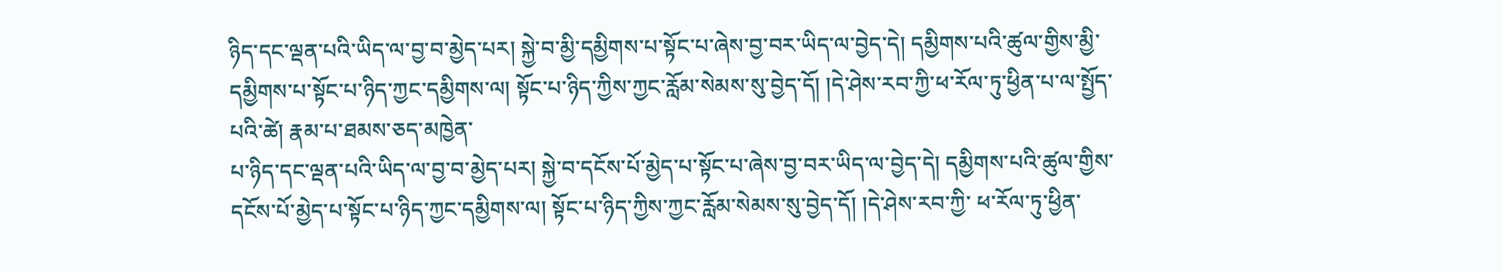ཉིད་དང་ལྡན་པའི་ཡིད་ལ་བྱ་བ་མྱེད་པར། སྐྱེ་བ་མྱི་དམྱིགས་པ་སྟོང་པ་ཞེས་བྱ་བར་ཡིད་ལ་བྱེད་དེ། དམྱིགས་པའི་ཚུལ་གྱིས་མྱི་དམྱིགས་པ་སྟོང་པ་ཉིད་ཀྱང་དམྱིགས་ལ། སྟོང་པ་ཉིད་ཀྱིས་ཀྱང་རློམ་སེམས་སུ་བྱེད་དོ། །དེ་ཤེས་རབ་ཀྱི་ཕ་རོལ་ཏུ་ཕྱིན་པ་ལ་སྤྱོད་པའི་ཚེ། རྣམ་པ་ཐམས་ཅད་མཁྱེན་
པ་ཉིད་དང་ལྡན་པའི་ཡིད་ལ་བྱ་བ་མྱེད་པར། སྐྱེ་བ་དངོས་པོ་མྱེད་པ་སྟོང་པ་ཞེས་བྱ་བར་ཡིད་ལ་བྱེད་དེ། དམྱིགས་པའི་ཚུལ་གྱིས་དངོས་པོ་མྱེད་པ་སྟོང་པ་ཉིད་ཀྱང་དམྱིགས་ལ། སྟོང་པ་ཉིད་ཀྱིས་ཀྱང་རློམ་སེམས་སུ་བྱེད་དོ། །དེ་ཤེས་རབ་ཀྱི་ ཕ་རོལ་ཏུ་ཕྱིན་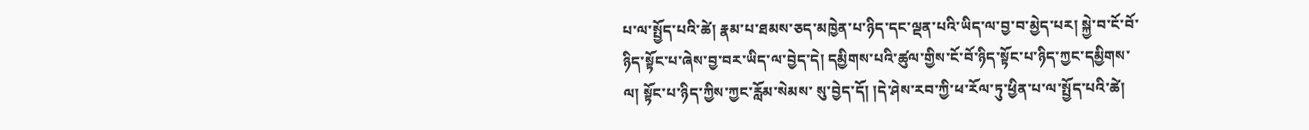པ་ལ་སྤྱོད་པའི་ཚེ། རྣམ་པ་ཐམས་ཅད་མཁྱེན་པ་ཉིད་དང་ལྡན་པའི་ཡིད་ལ་བྱ་བ་མྱེད་པར། སྐྱེ་བ་ངོ་བོ་ཉིད་སྟོང་པ་ཞེས་བྱ་བར་ཡིད་ལ་བྱེད་དེ། དམྱིགས་པའི་ཚུལ་གྱིས་ངོ་བོ་ཉིད་སྟོང་པ་ཉིད་ཀྱང་དམྱིགས་ལ། སྟོང་པ་ཉིད་ཀྱིས་ཀྱང་རློམ་སེམས་ སུ་བྱེད་དོ། །དེ་ཤེས་རབ་ཀྱི་ཕ་རོལ་ཏུ་ཕྱིན་པ་ལ་སྤྱོད་པའི་ཚེ།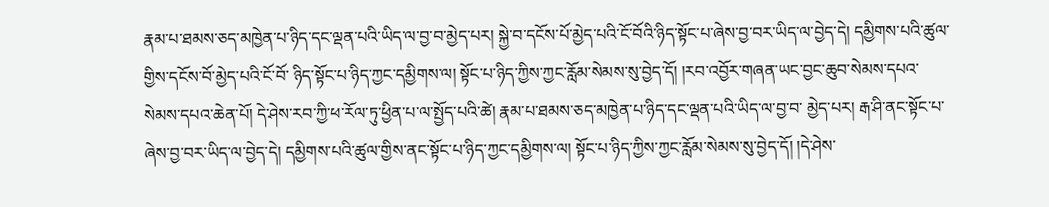རྣམ་པ་ཐམས་ཅད་མཁྱེན་པ་ཉིད་དང་ལྡན་པའི་ཡིད་ལ་བྱ་བ་མྱེད་པར། སྐྱེ་བ་དངོས་པོ་མྱེད་པའི་ངོ་བོའི་ཉིད་སྟོང་པ་ཞེས་བྱ་བར་ཡིད་ལ་བྱེད་དེ། དམྱིགས་པའི་ཚུལ་གྱིས་དངོས་བོ་མྱེད་པའི་ངོ་བོ་ ཉིད་སྟོང་པ་ཉིད་ཀྱང་དམྱིགས་ལ། སྟོང་པ་ཉིད་ཀྱིས་ཀྱང་རློམ་སེམས་སུ་བྱེད་དོ། །རབ་འབྱོར་གཞན་ཡང་བྱང་ཆུབ་སེམས་དཔའ་སེམས་དཔའ་ཆེན་པོ། དེ་ཤེས་རབ་ཀྱི་ཕ་རོལ་ཏུ་ཕྱིན་པ་ལ་སྤྱོད་པའི་ཚེ། རྣམ་པ་ཐམས་ཅད་མཁྱེན་པ་ཉིད་དང་ལྡན་པའི་ཡིད་ལ་བྱ་བ་ མྱེད་པར། རྒ་ཤི་ནང་སྟོང་པ་ཞེས་བྱ་བར་ཡིད་ལ་བྱེད་དེ། དམྱིགས་པའི་ཚུལ་གྱིས་ནང་སྟོང་པ་ཉིད་ཀྱང་དམྱིགས་ལ། སྟོང་པ་ཉིད་ཀྱིས་ཀྱང་རློམ་སེམས་སུ་བྱེད་དོ། །དེ་ཤེས་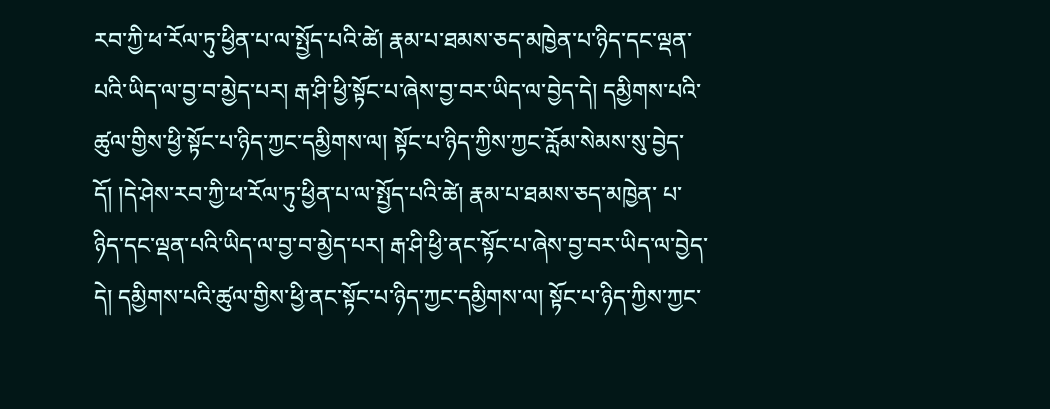རབ་ཀྱི་ཕ་རོལ་ཏུ་ཕྱིན་པ་ལ་སྤྱོད་པའི་ཚེ། རྣམ་པ་ཐམས་ཅད་མཁྱེན་པ་ཉིད་དང་ལྡན་ པའི་ཡིད་ལ་བྱ་བ་མྱེད་པར། རྒ་ཤི་ཕྱི་སྟོང་པ་ཞེས་བྱ་བར་ཡིད་ལ་བྱེད་དེ། དམྱིགས་པའི་ཚུལ་གྱིས་ཕྱི་སྟོང་པ་ཉིད་ཀྱང་དམྱིགས་ལ། སྟོང་པ་ཉིད་ཀྱིས་ཀྱང་རློམ་སེམས་སུ་བྱེད་དོ། །དེ་ཤེས་རབ་ཀྱི་ཕ་རོལ་ཏུ་ཕྱིན་པ་ལ་སྤྱོད་པའི་ཚེ། རྣམ་པ་ཐམས་ཅད་མཁྱེན་ པ་ཉིད་དང་ལྡན་པའི་ཡིད་ལ་བྱ་བ་མྱེད་པར། རྒ་ཤི་ཕྱི་ནང་སྟོང་པ་ཞེས་བྱ་བར་ཡིད་ལ་བྱེད་དེ། དམྱིགས་པའི་ཚུལ་གྱིས་ཕྱི་ནང་སྟོང་པ་ཉིད་ཀྱང་དམྱིགས་ལ། སྟོང་པ་ཉིད་ཀྱིས་ཀྱང་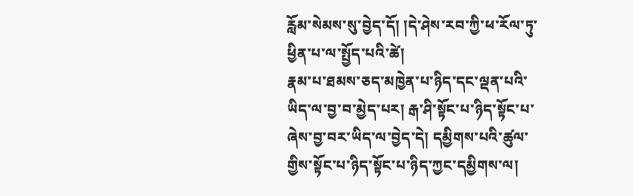རློམ་སེམས་སུ་བྱེད་དོ། །དེ་ཤེས་རབ་ཀྱི་ཕ་རོལ་ཏུ་ཕྱིན་པ་ལ་སྤྱོད་པའི་ཚེ།
རྣམ་པ་ཐམས་ཅད་མཁྱེན་པ་ཉིད་དང་ལྡན་པའི་ཡིད་ལ་བྱ་བ་མྱེད་པར། རྒ་ཤི་སྟོང་པ་ཉིད་སྟོང་པ་ཞེས་བྱ་བར་ཡིད་ལ་བྱེད་དེ། དམྱིགས་པའི་ཚུལ་གྱིས་སྟོང་པ་ཉིད་སྟོང་པ་ཉིད་ཀྱང་དམྱིགས་ལ།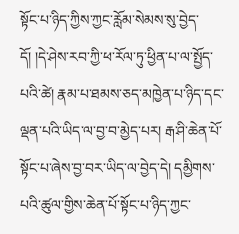སྟོང་པ་ཉིད་ཀྱིས་ཀྱང་རློམ་སེམས་སུ་བྱེད་དོ། །དེ་ཤེས་རབ་ཀྱི་ཕ་རོལ་ཏུ་ཕྱིན་པ་ལ་སྤྱོད་ པའི་ཚེ། རྣམ་པ་ཐམས་ཅད་མཁྱེན་པ་ཉིད་དང་ལྡན་པའི་ཡིད་ལ་བྱ་བ་མྱེད་པར། རྒ་ཤི་ཆེན་པོ་སྟོང་པ་ཞེས་བྱ་བར་ཡིད་ལ་བྱེད་དེ། དམྱིགས་པའི་ཚུལ་གྱིས་ཆེན་པོ་སྟོང་པ་ཉིད་ཀྱང་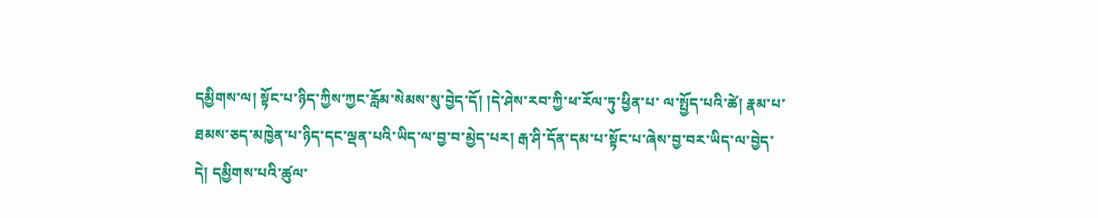དམྱིགས་ལ། སྟོང་པ་ཉིད་ཀྱིས་ཀྱང་རློམ་སེམས་སུ་བྱེད་དོ། །དེ་ཤེས་རབ་ཀྱི་ཕ་རོལ་ཏུ་ཕྱིན་པ་ ལ་སྤྱོད་པའི་ཚེ། རྣམ་པ་ཐམས་ཅད་མཁྱེན་པ་ཉིད་དང་ལྡན་པའི་ཡིད་ལ་བྱ་བ་མྱེད་པར། རྒ་ཤི་དོན་དམ་པ་སྟོང་པ་ཞེས་བྱ་བར་ཡིད་ལ་བྱེད་དེ། དམྱིགས་པའི་ཚུལ་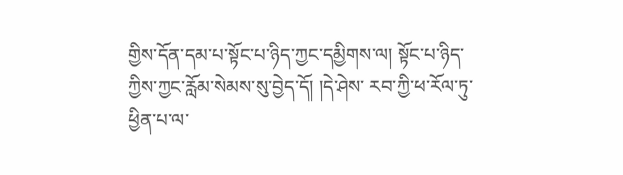གྱིས་དོན་དམ་པ་སྟོང་པ་ཉིད་ཀྱང་དམྱིགས་ལ། སྟོང་པ་ཉིད་ཀྱིས་ཀྱང་རློམ་སེམས་སུ་བྱེད་དོ། །དེ་ཤེས་ རབ་ཀྱི་ཕ་རོལ་ཏུ་ཕྱིན་པ་ལ་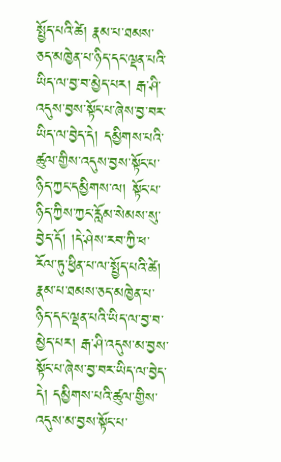སྤྱོད་པའི་ཚེ། རྣམ་པ་ཐམས་ཅད་མཁྱེན་པ་ཉིད་དང་ལྡན་པའི་ཡིད་ལ་བྱ་བ་མྱེད་པར། རྒ་ཤི་འདུས་བྱས་སྟོང་པ་ཞེས་བྱ་བར་ཡིད་ལ་བྱེད་དེ། དམྱིགས་པའི་ཚུལ་གྱིས་འདུས་བྱས་སྟོང་པ་ཉིད་ཀྱང་དམྱིགས་ལ། སྟོང་པ་ཉིད་ཀྱིས་ཀྱང་རློམ་སེམས་སུ་ བྱེད་དོ། །དེ་ཤེས་རབ་ཀྱི་ཕ་རོལ་ཏུ་ཕྱིན་པ་ལ་སྤྱོད་པའི་ཚེ། རྣམ་པ་ཐམས་ཅད་མཁྱེན་པ་ཉིད་དང་ལྡན་པའི་ཡིད་ལ་བྱ་བ་མྱེད་པར། རྒ་ཤི་འདུས་མ་བྱས་སྟོང་པ་ཞེས་བྱ་བར་ཡིད་ལ་བྱེད་དེ། དམྱིགས་པའི་ཚུལ་གྱིས་འདུས་མ་བྱས་སྟོང་པ་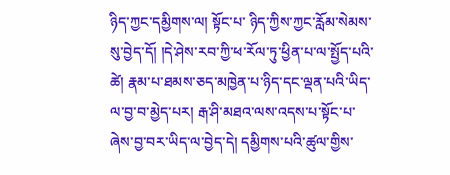ཉིད་ཀྱང་དམྱིགས་ལ། སྟོང་པ་ ཉིད་ཀྱིས་ཀྱང་རློམ་སེམས་སུ་བྱེད་དོ། །དེ་ཤེས་རབ་ཀྱི་ཕ་རོལ་ཏུ་ཕྱིན་པ་ལ་སྤྱོད་པའི་ཚེ། རྣམ་པ་ཐམས་ཅད་མཁྱེན་པ་ཉིད་དང་ལྡན་པའི་ཡིད་ལ་བྱ་བ་མྱེད་པར། རྒ་ཤི་མཐའ་ལས་འདས་པ་སྟོང་པ་ཞེས་བྱ་བར་ཡིད་ལ་བྱེད་དེ། དམྱིགས་པའི་ཚུལ་གྱིས་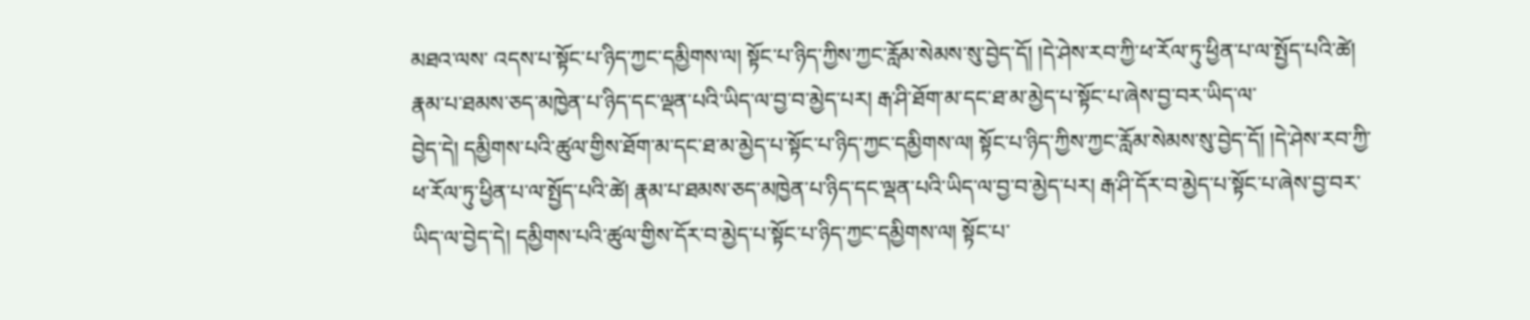མཐའ་ལས་ འདས་པ་སྟོང་པ་ཉིད་ཀྱང་དམྱིགས་ལ། སྟོང་པ་ཉིད་ཀྱིས་ཀྱང་རློམ་སེམས་སུ་བྱེད་དོ། །དེ་ཤེས་རབ་ཀྱི་ཕ་རོལ་ཏུ་ཕྱིན་པ་ལ་སྤྱོད་པའི་ཚེ། རྣམ་པ་ཐམས་ཅད་མཁྱེན་པ་ཉིད་དང་ལྡན་པའི་ཡིད་ལ་བྱ་བ་མྱེད་པར། རྒ་ཤི་ཐོག་མ་དང་ཐ་མ་མྱེད་པ་སྟོང་པ་ཞེས་བྱ་བར་ཡིད་ལ་
བྱེད་དེ། དམྱིགས་པའི་ཚུལ་གྱིས་ཐོག་མ་དང་ཐ་མ་མྱེད་པ་སྟོང་པ་ཉིད་ཀྱང་དམྱིགས་ལ། སྟོང་པ་ཉིད་ཀྱིས་ཀྱང་རློམ་སེམས་སུ་བྱེད་དོ། །དེ་ཤེས་རབ་ཀྱི་ཕ་རོལ་ཏུ་ཕྱིན་པ་ལ་སྤྱོད་པའི་ཚེ། རྣམ་པ་ཐམས་ཅད་མཁྱེན་པ་ཉིད་དང་ལྡན་པའི་ཡིད་ལ་བྱ་བ་མྱེད་པར། རྒ་ཤི་དོར་བ་མྱེད་པ་སྟོང་པ་ཞེས་བྱ་བར་ཡིད་ལ་བྱེད་དེ། དམྱིགས་པའི་ཚུལ་གྱིས་དོར་བ་མྱེད་པ་སྟོང་པ་ཉིད་ཀྱང་དམྱིགས་ལ། སྟོང་པ་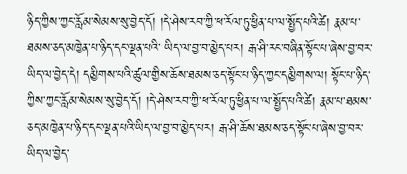ཉིད་ཀྱིས་ཀྱང་རློམ་སེམས་སུ་བྱེད་དོ། །དེ་ཤེས་རབ་ཀྱི་ཕ་རོལ་ཏུ་ཕྱིན་པ་ལ་སྤྱོད་པའི་ཚེ། རྣམ་པ་ཐམས་ཅད་མཁྱེན་པ་ཉིད་དང་ལྡན་པའི་ ཡིད་ལ་བྱ་བ་མྱེད་པར། རྒ་ཤི་རང་བཞིན་སྟོང་པ་ཞེས་བྱ་བར་ཡིད་ལ་བྱེད་དེ། དམྱིགས་པའི་ཚུལ་གྱིས་ཆོས་ཐམས་ཅད་སྟོང་པ་ཉིད་ཀྱང་དམྱིགས་ལ། སྟོང་པ་ཉིད་ཀྱིས་ཀྱང་རློམ་སེམས་སུ་བྱེད་དོ། །དེ་ཤེས་རབ་ཀྱི་ཕ་རོལ་ཏུ་ཕྱིན་པ་ལ་སྤྱོད་པའི་ཚེ། རྣམ་པ་ཐམས་ ཅད་མཁྱེན་པ་ཉིད་དང་ལྡན་པའི་ཡིད་ལ་བྱ་བ་མྱེད་པར། རྒ་ཤི་ཆོས་ཐམས་ཅད་སྟོང་པ་ཞེས་བྱ་བར་ཡིད་ལ་བྱེད་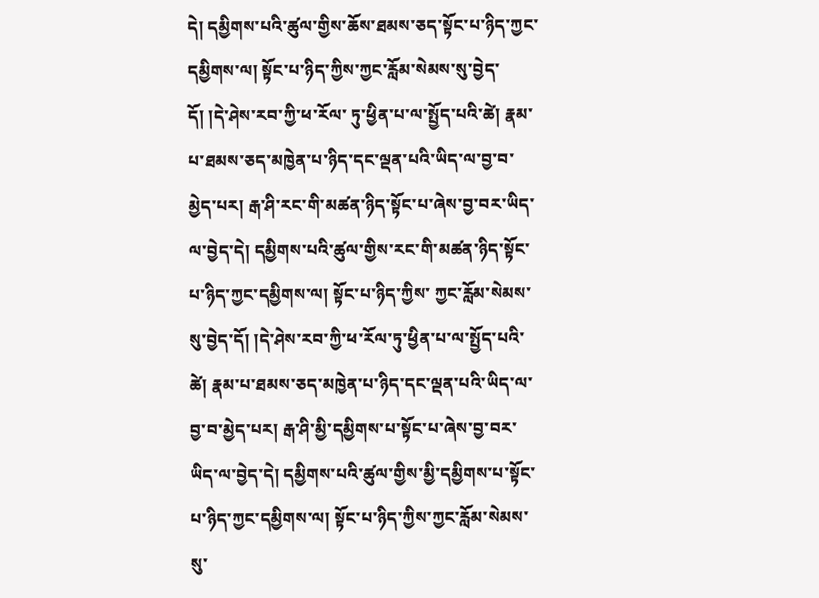དེ། དམྱིགས་པའི་ཚུལ་གྱིས་ཆོས་ཐམས་ཅད་སྟོང་པ་ཉིད་ཀྱང་དམྱིགས་ལ། སྟོང་པ་ཉིད་ཀྱིས་ཀྱང་རློམ་སེམས་སུ་བྱེད་དོ། །དེ་ཤེས་རབ་ཀྱི་ཕ་རོལ་ ཏུ་ཕྱིན་པ་ལ་སྤྱོད་པའི་ཚེ། རྣམ་པ་ཐམས་ཅད་མཁྱེན་པ་ཉིད་དང་ལྡན་པའི་ཡིད་ལ་བྱ་བ་མྱེད་པར། རྒ་ཤི་རང་གི་མཚན་ཉིད་སྟོང་པ་ཞེས་བྱ་བར་ཡིད་ལ་བྱེད་དེ། དམྱིགས་པའི་ཚུལ་གྱིས་རང་གི་མཚན་ཉིད་སྟོང་པ་ཉིད་ཀྱང་དམྱིགས་ལ། སྟོང་པ་ཉིད་ཀྱིས་ ཀྱང་རློམ་སེམས་སུ་བྱེད་དོ། །དེ་ཤེས་རབ་ཀྱི་ཕ་རོལ་ཏུ་ཕྱིན་པ་ལ་སྤྱོད་པའི་ཚེ། རྣམ་པ་ཐམས་ཅད་མཁྱེན་པ་ཉིད་དང་ལྡན་པའི་ཡིད་ལ་བྱ་བ་མྱེད་པར། རྒ་ཤི་མྱི་དམྱིགས་པ་སྟོང་པ་ཞེས་བྱ་བར་ཡིད་ལ་བྱེད་དེ། དམྱིགས་པའི་ཚུལ་གྱིས་མྱི་དམྱིགས་པ་སྟོང་ པ་ཉིད་ཀྱང་དམྱིགས་ལ། སྟོང་པ་ཉིད་ཀྱིས་ཀྱང་རློམ་སེམས་སུ་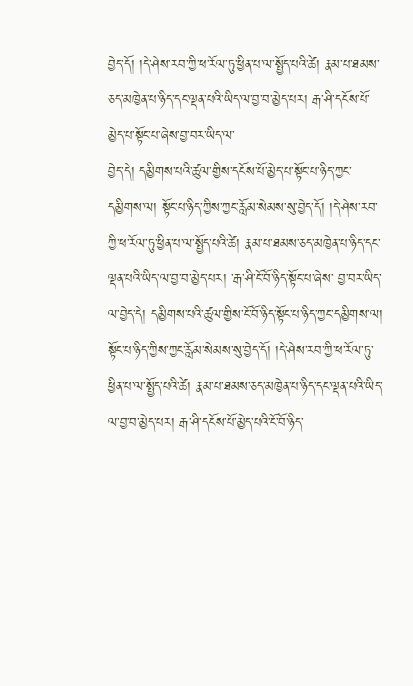བྱེད་དོ། །དེ་ཤེས་རབ་ཀྱི་ཕ་རོལ་ཏུ་ཕྱིན་པ་ལ་སྤྱོད་པའི་ཚེ། རྣམ་པ་ཐམས་ཅད་མཁྱེན་པ་ཉིད་དང་ལྡན་པའི་ཡིད་ལ་བྱ་བ་མྱེད་པར། རྒ་ཤི་དངོས་པོ་མྱེད་པ་སྟོང་པ་ཞེས་བྱ་བར་ཡིད་ལ་
བྱེད་དེ། དམྱིགས་པའི་ཚུལ་གྱིས་དངོས་པོ་མྱེད་པ་སྟོང་པ་ཉིད་ཀྱང་དམྱིགས་ལ། སྟོང་པ་ཉིད་ཀྱིས་ཀྱང་རློམ་སེམས་སུ་བྱེད་དོ། །དེ་ཤེས་རབ་ཀྱི་ཕ་རོལ་ཏུ་ཕྱིན་པ་ལ་སྤྱོད་པའི་ཚེ། རྣམ་པ་ཐམས་ཅད་མཁྱེན་པ་ཉིད་དང་ལྡན་པའི་ཡིད་ལ་བྱ་བ་མྱེད་པར། ་རྒ་ཤི་ངོ་བོ་ཉིད་སྟོང་པ་ཞེས་ བྱ་བར་ཡིད་ལ་བྱེད་དེ། དམྱིགས་པའི་ཚུལ་གྱིས་ངོ་བོ་ཉིད་སྟོང་པ་ཉིད་ཀྱང་དམྱིགས་ལ། སྟོང་པ་ཉིད་ཀྱིས་ཀྱང་རློམ་སེམས་སུ་བྱེད་དོ། །དེ་ཤེས་རབ་ཀྱི་ཕ་རོལ་ཏུ་ཕྱིན་པ་ལ་སྤྱོད་པའི་ཚེ། རྣམ་པ་ཐམས་ཅད་མཁྱེན་པ་ཉིད་དང་ལྡན་པའི་ཡིད་ལ་བྱ་བ་མྱེད་པར། རྒ་ཤི་དངོས་པོ་མྱེད་པའི་ངོ་བོ་ཉིད་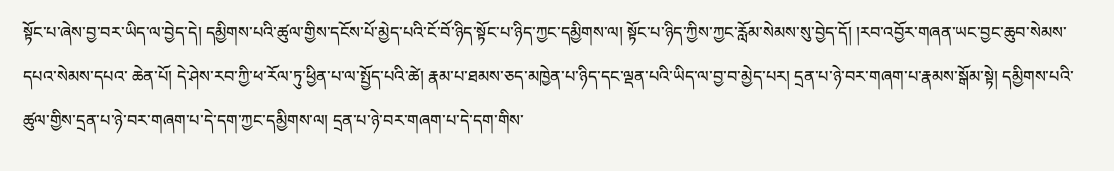སྟོང་པ་ཞེས་བྱ་བར་ཡིད་ལ་བྱེད་དེ། དམྱིགས་པའི་ཚུལ་གྱིས་དངོས་པོ་མྱེད་པའི་ངོ་བོ་ཉིད་སྟོང་པ་ཉིད་ཀྱང་དམྱིགས་ལ། སྟོང་པ་ཉིད་ཀྱིས་ཀྱང་རློམ་སེམས་སུ་བྱེད་དོ། །རབ་འབྱོར་གཞན་ཡང་བྱང་ཆུབ་སེམས་དཔའ་སེམས་དཔའ་ ཆེན་པོ། དེ་ཤེས་རབ་ཀྱི་ཕ་རོལ་ཏུ་ཕྱིན་པ་ལ་སྤྱོད་པའི་ཚེ། རྣམ་པ་ཐམས་ཅད་མཁྱེན་པ་ཉིད་དང་ལྡན་པའི་ཡིད་ལ་བྱ་བ་མྱེད་པར། དྲན་པ་ཉེ་བར་གཞག་པ་རྣམས་སྒོམ་སྟེ། དམྱིགས་པའི་ཚུལ་གྱིས་དྲན་པ་ཉེ་བར་གཞག་པ་དེ་དག་ཀྱང་དམྱིགས་ལ། དྲན་པ་ཉེ་བར་གཞག་པ་དེ་དག་གིས་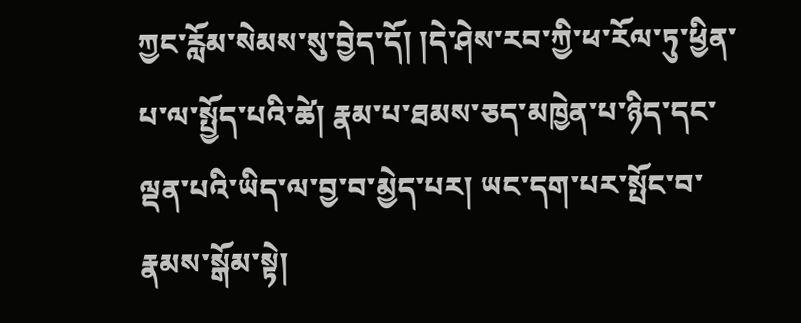ཀྱང་རློམ་སེམས་སུ་བྱེད་དོ། །དེ་ཤེས་རབ་ཀྱི་ཕ་རོལ་ཏུ་ཕྱིན་པ་ལ་སྤྱོད་པའི་ཚེ། རྣམ་པ་ཐམས་ཅད་མཁྱེན་པ་ཉིད་དང་ལྡན་པའི་ཡིད་ལ་བྱ་བ་མྱེད་པར། ཡང་དག་པར་སྤོང་བ་རྣམས་སྒོམ་སྟེ།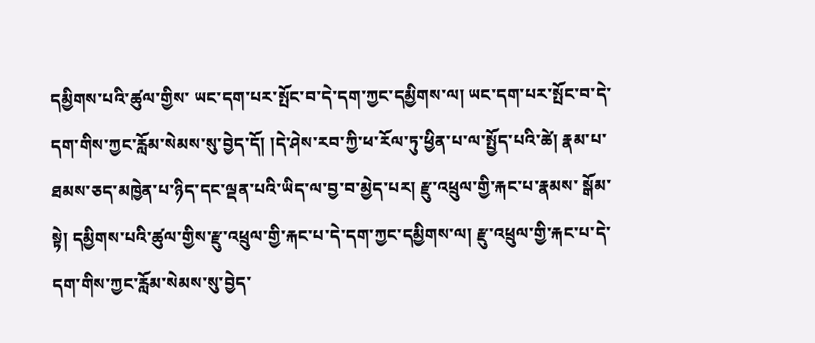དམྱིགས་པའི་ཚུལ་གྱིས་ ཡང་དག་པར་སྤོང་བ་དེ་དག་ཀྱང་དམྱིགས་ལ། ཡང་དག་པར་སྤོང་བ་དེ་དག་གིས་ཀྱང་རློམ་སེམས་སུ་བྱེད་དོ། །དེ་ཤེས་རབ་ཀྱི་ཕ་རོལ་ཏུ་ཕྱིན་པ་ལ་སྤྱོད་པའི་ཚེ། རྣམ་པ་ཐམས་ཅད་མཁྱེན་པ་ཉིད་དང་ལྡན་པའི་ཡིད་ལ་བྱ་བ་མྱེད་པར། རྫུ་འཕྲུལ་གྱི་རྐང་པ་རྣམས་ སྒོམ་སྟེ། དམྱིགས་པའི་ཚུལ་གྱིས་རྫུ་འཕྲུལ་གྱི་རྐང་པ་དེ་དག་ཀྱང་དམྱིགས་ལ། རྫུ་འཕྲུལ་གྱི་རྐང་པ་དེ་དག་གིས་ཀྱང་རློམ་སེམས་སུ་བྱེད་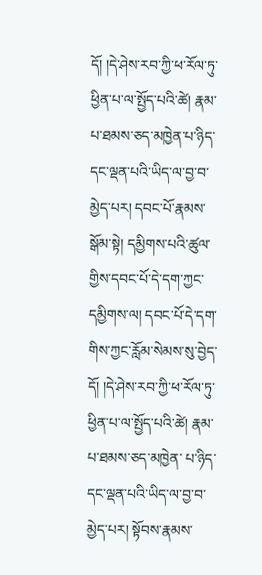དོ། །དེ་ཤེས་རབ་ཀྱི་ཕ་རོལ་ཏུ་ཕྱིན་པ་ལ་སྤྱོད་པའི་ཚེ། རྣམ་པ་ཐམས་ཅད་མཁྱེན་པ་ཉིད་དང་ལྡན་པའི་ཡིད་ལ་བྱ་བ་
མྱེད་པར། དབང་པོ་རྣམས་སྒོམ་སྟེ། དམྱིགས་པའི་ཚུལ་གྱིས་དབང་པོ་དེ་དག་ཀྱང་དམྱིགས་ལ། དབང་པོ་དེ་དག་གིས་ཀྱང་རློམ་སེམས་སུ་བྱེད་དོ། །དེ་ཤེས་རབ་ཀྱི་ཕ་རོལ་ཏུ་ཕྱིན་པ་ལ་སྤྱོད་པའི་ཚེ། རྣམ་པ་ཐམས་ཅད་མཁྱེན་ པ་ཉིད་དང་ལྡན་པའི་ཡིད་ལ་བྱ་བ་མྱེད་པར། སྟོབས་རྣམས་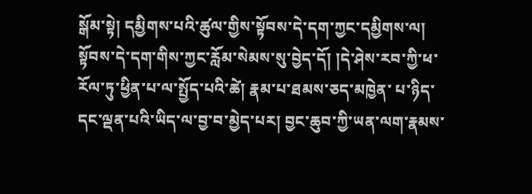སྒོམ་སྟེ། དམྱིགས་པའི་ཚུལ་གྱིས་སྟོབས་དེ་དག་ཀྱང་དམྱིགས་ལ། སྟོབས་དེ་དག་གིས་ཀྱང་རློམ་སེམས་སུ་བྱེད་དོ། །དེ་ཤེས་རབ་ཀྱི་ཕ་རོལ་ཏུ་ཕྱིན་པ་ལ་སྤྱོད་པའི་ཚེ། རྣམ་པ་ཐམས་ཅད་མཁྱེན་ པ་ཉིད་དང་ལྡན་པའི་ཡིད་ལ་བྱ་བ་མྱེད་པར། བྱང་ཆུབ་ཀྱི་ཡན་ལག་རྣམས་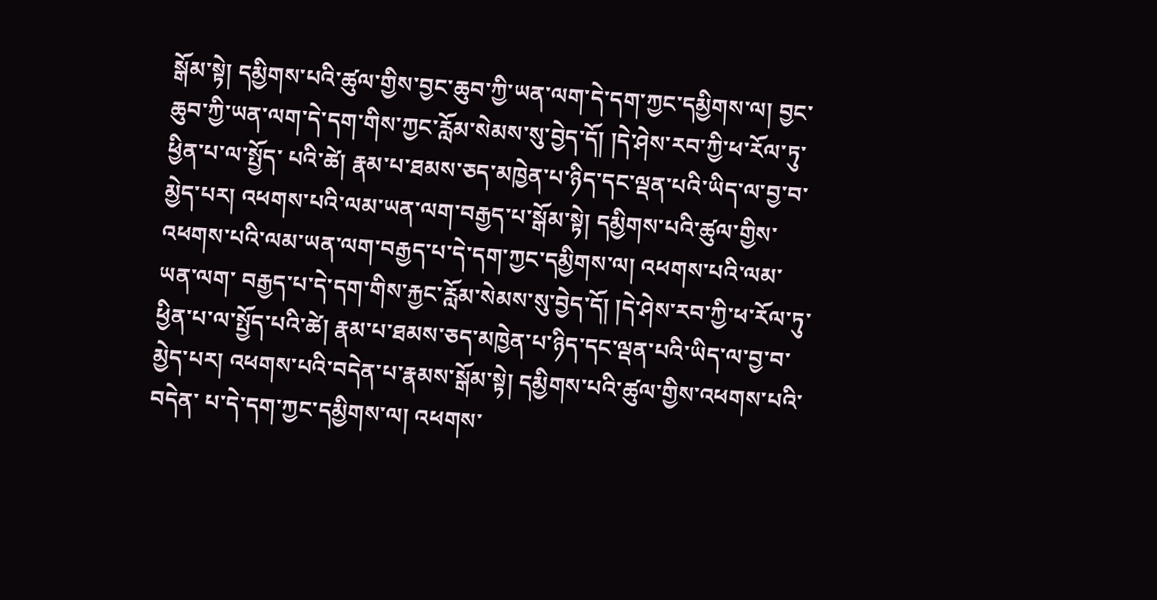སྒོམ་སྟེ། དམྱིགས་པའི་ཚུལ་གྱིས་བྱང་ཆུབ་ཀྱི་ཡན་ལག་དེ་དག་ཀྱང་དམྱིགས་ལ། བྱང་ཆུབ་ཀྱི་ཡན་ལག་དེ་དག་གིས་ཀྱང་རློམ་སེམས་སུ་བྱེད་དོ། །དེ་ཤེས་རབ་ཀྱི་ཕ་རོལ་ཏུ་ཕྱིན་པ་ལ་སྤྱོད་ པའི་ཚེ། རྣམ་པ་ཐམས་ཅད་མཁྱེན་པ་ཉིད་དང་ལྡན་པའི་ཡིད་ལ་བྱ་བ་མྱེད་པར། འཕགས་པའི་ལམ་ཡན་ལག་བརྒྱད་པ་སྒོམ་སྟེ། དམྱིགས་པའི་ཚུལ་གྱིས་འཕགས་པའི་ལམ་ཡན་ལག་བརྒྱད་པ་དེ་དག་ཀྱང་དམྱིགས་ལ། འཕགས་པའི་ལམ་ཡན་ལག་ བརྒྱད་པ་དེ་དག་གིས་རྐྱང་རློམ་སེམས་སུ་བྱེད་དོ། །དེ་ཤེས་རབ་ཀྱི་ཕ་རོལ་ཏུ་ཕྱིན་པ་ལ་སྤྱོད་པའི་ཚེ། རྣམ་པ་ཐམས་ཅད་མཁྱེན་པ་ཉིད་དང་ལྡན་པའི་ཡིད་ལ་བྱ་བ་མྱེད་པར། འཕགས་པའི་བདེན་པ་རྣམས་སྒོམ་སྟེ། དམྱིགས་པའི་ཚུལ་གྱིས་འཕགས་པའི་བདེན་ པ་དེ་དག་ཀྱང་དམྱིགས་ལ། འཕགས་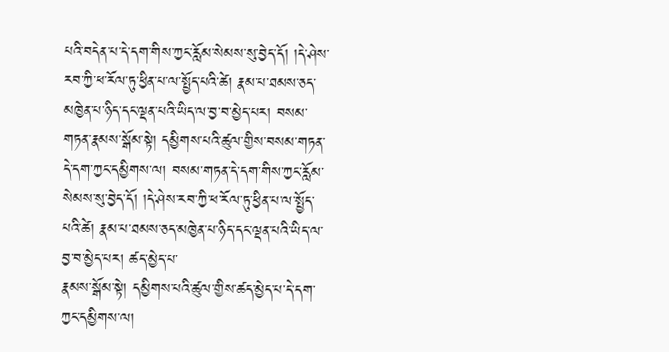པའི་བདེན་པ་དེ་དག་གིས་ཀྱང་རློམ་སེམས་སུ་བྱེད་དོ། །དེ་ཤེས་རབ་ཀྱི་ཕ་རོལ་ཏུ་ཕྱིན་པ་ལ་སྤྱོད་པའི་ཚེ། རྣམ་པ་ཐམས་ཅད་མཁྱེན་པ་ཉིད་དང་ལྡན་པའི་ཡིད་ལ་བྱ་བ་མྱེད་པར། བསམ་གཏན་རྣམས་སྒོམ་སྟེ། དམྱིགས་པའི་ཚུལ་གྱིས་བསམ་གཏན་དེ་དག་ཀྱང་དམྱིགས་ལ། བསམ་གཏན་དེ་དག་གིས་ཀྱང་རློམ་སེམས་སུ་བྱེད་དོ། །དེ་ཤེས་རབ་ཀྱི་ཕ་རོལ་ཏུ་ཕྱིན་པ་ལ་སྤྱོད་པའི་ཚེ། རྣམ་པ་ཐམས་ཅད་མཁྱེན་པ་ཉིད་དང་ལྡན་པའི་ཡིད་ལ་བྱ་བ་མྱེད་པར། ཚད་མྱེད་པ་
རྣམས་སྒོམ་སྟེ། དམྱིགས་པའི་ཚུལ་གྱིས་ཚད་མྱེད་པ་དེ་དག་ཀྱང་དམྱིགས་ལ།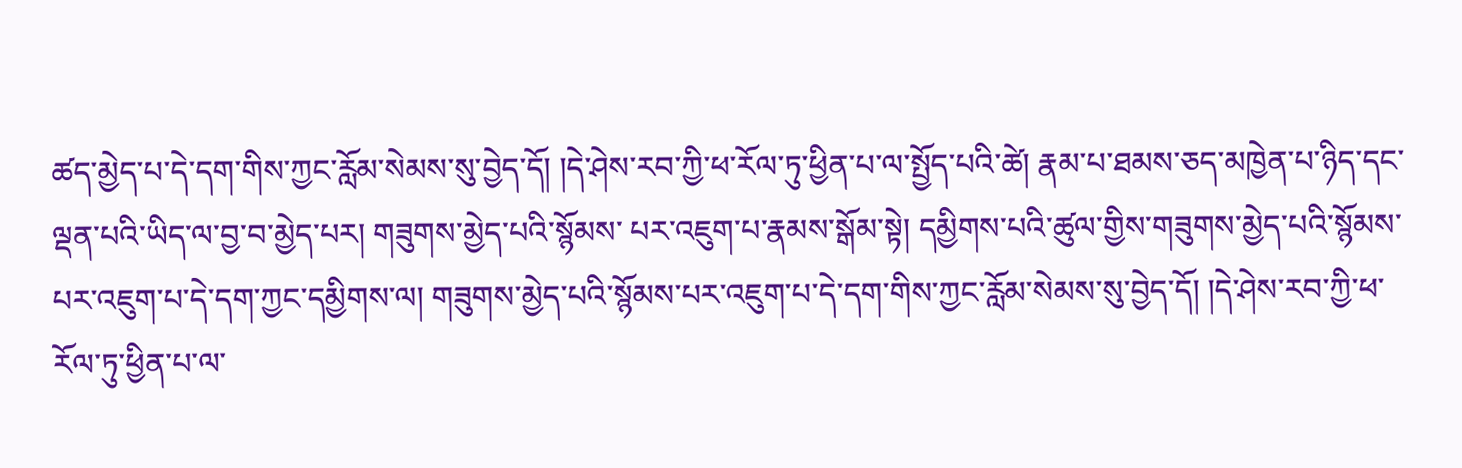ཚད་མྱེད་པ་དེ་དག་གིས་ཀྱང་རློམ་སེམས་སུ་བྱེད་དོ། །དེ་ཤེས་རབ་ཀྱི་ཕ་རོལ་ཏུ་ཕྱིན་པ་ལ་སྤྱོད་པའི་ཚེ། རྣམ་པ་ཐམས་ཅད་མཁྱེན་པ་ཉིད་དང་ལྡན་པའི་ཡིད་ལ་བྱ་བ་མྱེད་པར། གཟུགས་མྱེད་པའི་སྙོམས་ པར་འཇུག་པ་རྣམས་སྒོམ་སྟེ། དམྱིགས་པའི་ཚུལ་གྱིས་གཟུགས་མྱེད་པའི་སྙོམས་པར་འཇུག་པ་དེ་དག་ཀྱང་དམྱིགས་ལ། གཟུགས་མྱེད་པའི་སྙོམས་པར་འཇུག་པ་དེ་དག་གིས་ཀྱང་རློམ་སེམས་སུ་བྱེད་དོ། །དེ་ཤེས་རབ་ཀྱི་ཕ་རོལ་ཏུ་ཕྱིན་པ་ལ་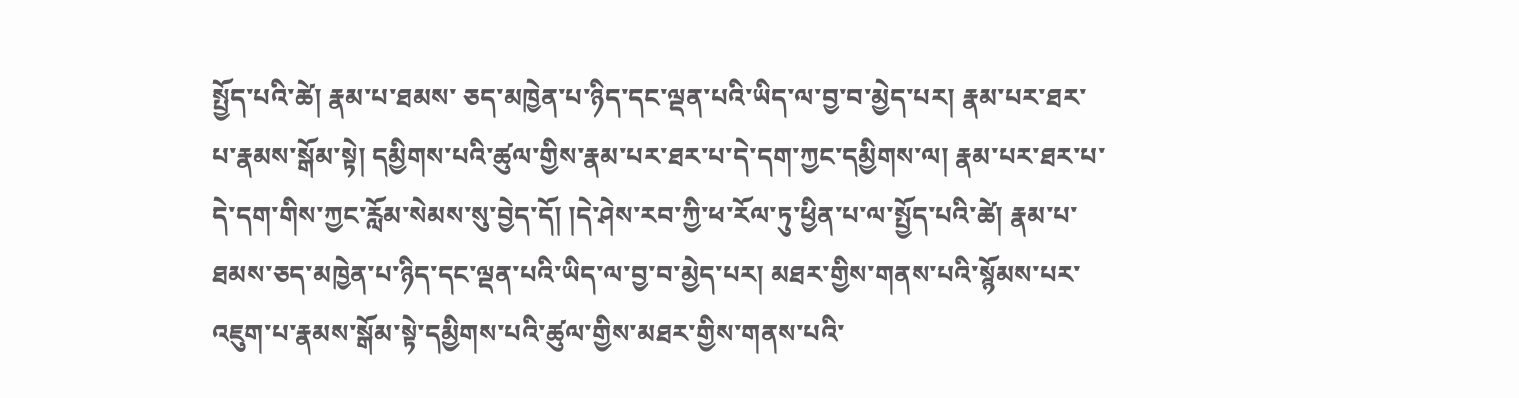སྤྱོད་པའི་ཚེ། རྣམ་པ་ཐམས་ ཅད་མཁྱེན་པ་ཉིད་དང་ལྡན་པའི་ཡིད་ལ་བྱ་བ་མྱེད་པར། རྣམ་པར་ཐར་པ་རྣམས་སྒོམ་སྟེ། དམྱིགས་པའི་ཚུལ་གྱིས་རྣམ་པར་ཐར་པ་དེ་དག་ཀྱང་དམྱིགས་ལ། རྣམ་པར་ཐར་པ་དེ་དག་གིས་ཀྱང་རློམ་སེམས་སུ་བྱེད་དོ། །དེ་ཤེས་རབ་ཀྱི་ཕ་རོལ་ཏུ་ཕྱིན་པ་ལ་སྤྱོད་པའི་ཚེ། རྣམ་པ་ཐམས་ཅད་མཁྱེན་པ་ཉིད་དང་ལྡན་པའི་ཡིད་ལ་བྱ་བ་མྱེད་པར། མཐར་གྱིས་གནས་པའི་སྙོམས་པར་འཇུག་པ་རྣམས་སྒོམ་སྟེ་དམྱིགས་པའི་ཚུལ་གྱིས་མཐར་གྱིས་གནས་པའི་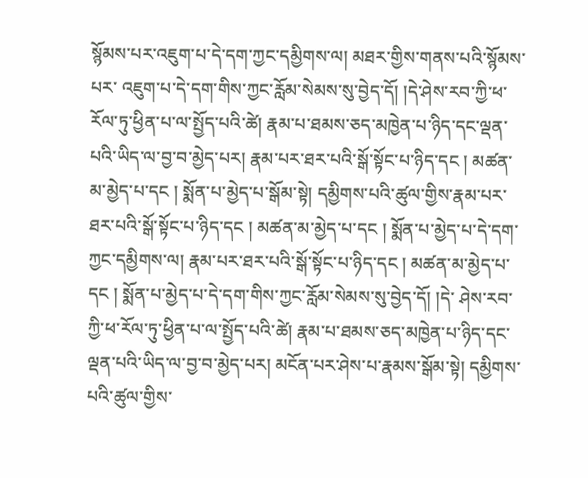སྙོམས་པར་འཇུག་པ་དེ་དག་ཀྱང་དམྱིགས་ལ། མཐར་གྱིས་གནས་པའི་སྙོམས་པར་ འཇུག་པ་དེ་དག་གིས་ཀྱང་རློམ་སེམས་སུ་བྱེད་དོ། །དེ་ཤེས་རབ་ཀྱི་ཕ་རོལ་ཏུ་ཕྱིན་པ་ལ་སྤྱོད་པའི་ཚེ། རྣམ་པ་ཐམས་ཅད་མཁྱེན་པ་ཉིད་དང་ལྡན་པའི་ཡིད་ལ་བྱ་བ་མྱེད་པར། རྣམ་པར་ཐར་པའི་སྒོ་སྟོང་པ་ཉིད་དང ། མཚན་མ་མྱེད་པ་དང ། སྨོན་པ་མྱེད་པ་སྒོམ་སྟེ། དམྱིགས་པའི་ཚུལ་གྱིས་རྣམ་པར་ཐར་པའི་སྒོ་སྟོང་པ་ཉིད་དང ། མཚན་མ་མྱེད་པ་དང ། སྨོན་པ་མྱེད་པ་དེ་དག་ཀྱང་དམྱིགས་ལ། རྣམ་པར་ཐར་པའི་སྒོ་སྟོང་པ་ཉིད་དང ། མཚན་མ་མྱེད་པ་དང ། སྨོན་པ་མྱེད་པ་དེ་དག་གིས་ཀྱང་རློམ་སེམས་སུ་བྱེད་དོ། །དེ་ ཤེས་རབ་ཀྱི་ཕ་རོལ་ཏུ་ཕྱིན་པ་ལ་སྤྱོད་པའི་ཚེ། རྣམ་པ་ཐམས་ཅད་མཁྱེན་པ་ཉིད་དང་ལྡན་པའི་ཡིད་ལ་བྱ་བ་མྱེད་པར། མངོན་པར་ཤེས་པ་རྣམས་སྒོམ་སྟེ། དམྱིགས་པའི་ཚུལ་གྱིས་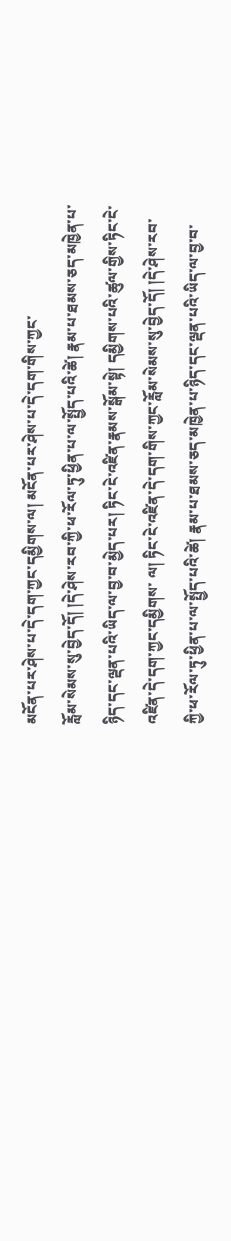མངོན་པར་ཤེས་པ་དེ་དག་ཀྱང་དམྱིགས་ལ། མངོན་པར་ཤེས་པ་དེ་དག་གིས་ཀྱང་
རློམ་སེམས་སུ་བྱེད་དོ། །དེ་ཤེས་རབ་ཀྱི་ཕ་རོལ་ཏུ་ཕྱིན་པ་ལ་སྤྱོད་པའི་ཚེ། རྣམ་པ་ཐམས་ཅད་མཁྱེན་པ་ཉིད་དང་ལྡན་པའི་ཡིད་ལ་བྱ་བ་མྱེད་པར། ཏིང་ངེ་འཛིན་རྣམས་སྒོམ་སྟེ། དམྱིགས་པའི་ཚུལ་གྱིས་ཏིང་ངེ་འཛིན་དེ་དག་ཀྱང་དམྱིགས་ ལ། ཏིང་ངེ་འཛིན་དེ་དག་གིས་ཀྱང་རློམ་སེམས་སུ་བྱེད་དོ། །དེ་ཤེས་རབ་ཀྱི་ཕ་རོལ་ཏུ་ཕྱིན་པ་ལ་སྤྱོད་པའི་ཚེ། རྣམ་པ་ཐམས་ཅད་མཁྱེན་པ་ཉིད་དང་ལྡན་པའི་ཡིད་ལ་བྱ་བ་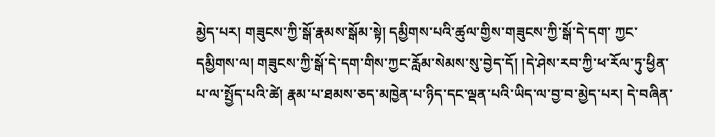མྱེད་པར། གཟུངས་ཀྱི་སྒོ་རྣམས་སྒོམ་སྟེ། དམྱིགས་པའི་ཚུལ་གྱིས་གཟུངས་ཀྱི་སྒོ་དེ་དག་ ཀྱང་དམྱིགས་ལ། གཟུངས་ཀྱི་སྒོ་དེ་དག་གིས་ཀྱང་རློམ་སེམས་སུ་བྱེད་དོ། །དེ་ཤེས་རབ་ཀྱི་ཕ་རོལ་ཏུ་ཕྱིན་པ་ལ་སྤྱོད་པའི་ཚེ། རྣམ་པ་ཐམས་ཅད་མཁྱེན་པ་ཉིད་དང་ལྡན་པའི་ཡིད་ལ་བྱ་བ་མྱེད་པར། དེ་བཞིན་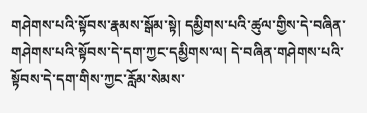གཤེགས་པའི་སྟོབས་རྣམས་སྒོམ་སྟེ། དམྱིགས་པའི་ཚུལ་གྱིས་དེ་བཞིན་གཤེགས་པའི་སྟོབས་དེ་དག་ཀྱང་དམྱིགས་ལ། དེ་བཞིན་གཤེགས་པའི་སྟོབས་དེ་དག་གིས་ཀྱང་རློམ་སེམས་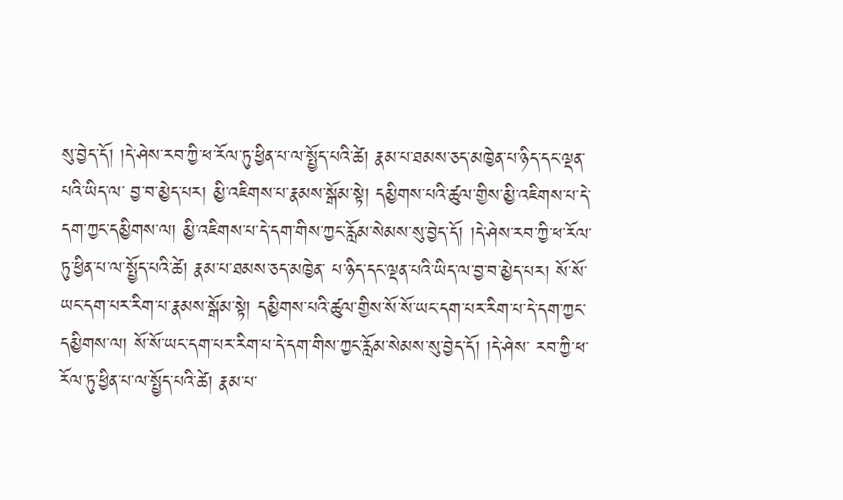སུ་བྱེད་དོ། །དེ་ཤེས་རབ་ཀྱི་ཕ་རོལ་ཏུ་ཕྱིན་པ་ལ་སྤྱོད་པའི་ཚེ། རྣམ་པ་ཐམས་ཅད་མཁྱེན་པ་ཉིད་དང་ལྡན་པའི་ཡིད་ལ་ བྱ་བ་མྱེད་པར། མྱི་འཇིགས་པ་རྣམས་སྒོམ་སྟེ། དམྱིགས་པའི་ཚུལ་གྱིས་མྱི་འཇིགས་པ་དེ་དག་ཀྱང་དམྱིགས་ལ། མྱི་འཇིགས་པ་དེ་དག་གིས་ཀྱང་རློམ་སེམས་སུ་བྱེད་དོ། །དེ་ཤེས་རབ་ཀྱི་ཕ་རོལ་ཏུ་ཕྱིན་པ་ལ་སྤྱོད་པའི་ཚེ། རྣམ་པ་ཐམས་ཅད་མཁྱེན་ པ་ཉིད་དང་ལྡན་པའི་ཡིད་ལ་བྱ་བ་མྱེད་པར། སོ་སོ་ཡང་དག་པར་རིག་པ་རྣམས་སྒོམ་སྟེ། དམྱིགས་པའི་ཚུལ་གྱིས་སོ་སོ་ཡང་དག་པར་རིག་པ་དེ་དག་ཀྱང་དམྱིགས་ལ། སོ་སོ་ཡང་དག་པར་རིག་པ་དེ་དག་གིས་ཀྱང་རློམ་སེམས་སུ་བྱེད་དོ། །དེ་ཤེས་ རབ་ཀྱི་ཕ་རོལ་ཏུ་ཕྱིན་པ་ལ་སྤྱོད་པའི་ཚེ། རྣམ་པ་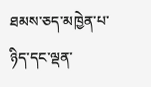ཐམས་ཅད་མཁྱེན་པ་ཉིད་དང་ལྡན་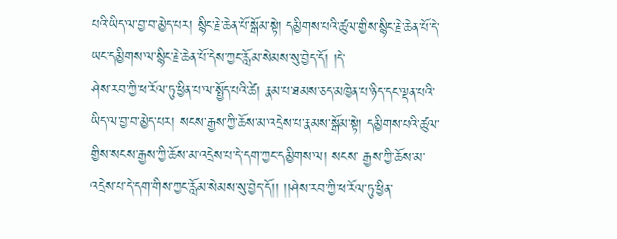པའི་ཡིད་ལ་བྱ་བ་མྱེད་པར། སྙིང་རྗེ་ཆེན་པོ་སྒོམ་སྟེ། དམྱིགས་པའི་ཚུལ་གྱིས་སྙིང་རྗེ་ཆེན་པོ་དེ་ཡང་དམྱིགས་ལ་སྙིང་རྗེ་ཆེན་པོ་དེས་ཀྱང་རློམ་སེམས་སུ་བྱེད་དོ། །དེ་
ཤེས་རབ་ཀྱི་ཕ་རོལ་ཏུ་ཕྱིན་པ་ལ་སྤྱོད་པའི་ཚེ། རྣམ་པ་ཐམས་ཅད་མཁྱེན་པ་ཉིད་དང་ལྡན་པའི་ཡིད་ལ་བྱ་བ་མྱེད་པར། སངས་རྒྱས་ཀྱི་ཆོས་མ་འདྲེས་པ་རྣམས་སྒོམ་སྟེ། དམྱིགས་པའི་ཚུལ་གྱིས་སངས་རྒྱས་ཀྱི་ཆོས་མ་འདྲེས་པ་དེ་དག་ཀྱང་དམྱིགས་ལ། སངས་ རྒྱས་ཀྱི་ཆོས་མ་འདྲེས་པ་དེ་དག་གིས་ཀྱང་རློམ་སེམས་སུ་བྱེད་དོ།། །།ཤེས་རབ་ཀྱི་ཕ་རོལ་ཏུ་ཕྱིན་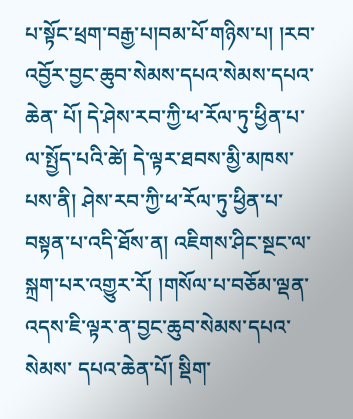པ་སྟོང་ཕྲག་བརྒྱ་པ།བམ་པོ་གཉིས་པ། །རབ་འབྱོར་བྱང་ཆུབ་སེམས་དཔའ་སེམས་དཔའ་ཆེན་ པོ། དེ་ཤེས་རབ་ཀྱི་ཕ་རོལ་ཏུ་ཕྱིན་པ་ལ་སྤྱོད་པའི་ཚེ། དེ་ལྟར་ཐབས་མྱི་མཁས་པས་ནི། ཤེས་རབ་ཀྱི་ཕ་རོལ་ཏུ་ཕྱིན་པ་བསྟན་པ་འདི་ཐོས་ན། འཇིགས་ཤིང་སྔང་ལ་སྐྲག་པར་འགྱུར་རོ། །གསོལ་པ་བཅོམ་ལྡན་འདས་ཇི་ལྟར་ན་བྱང་ཆུབ་སེམས་དཔའ་སེམས་ དཔའ་ཆེན་པོ། སྡིག་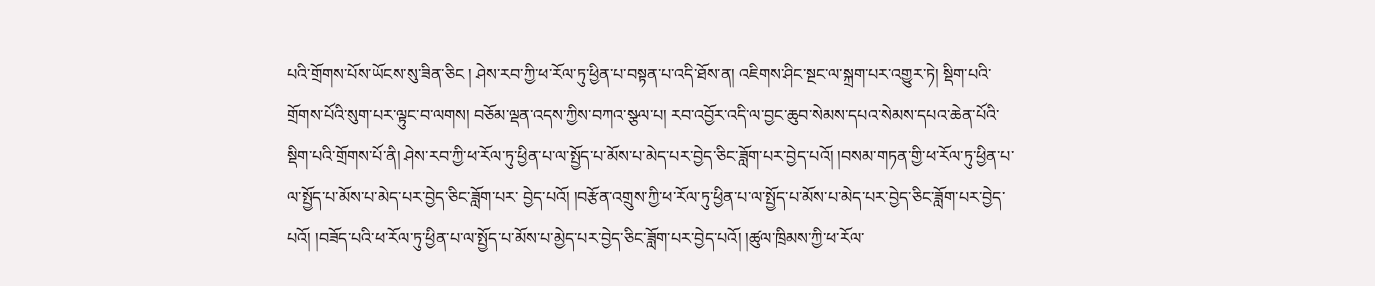པའི་གྲོགས་པོས་ཡོངས་སུ་ཟིན་ཅིང ། ཤེས་རབ་ཀྱི་ཕ་རོལ་ཏུ་ཕྱིན་པ་བསྟན་པ་འདི་ཐོས་ན། འཇིགས་ཤིང་སྔང་ལ་སྐྲག་པར་འགྱུར་ཏེ། སྡིག་པའི་གྲོགས་པོའི་སུག་པར་ལྟུང་བ་ལགས། བཅོམ་ལྡན་འདས་ཀྱིས་བཀའ་སྩལ་པ། རབ་འབྱོར་འདི་ལ་བྱང་ཆུབ་སེམས་དཔའ་སེམས་དཔའ་ཆེན་པོའི་སྡིག་པའི་གྲོགས་པོ་ནི། ཤེས་རབ་ཀྱི་ཕ་རོལ་ཏུ་ཕྱིན་པ་ལ་སྤྱོད་པ་མོས་པ་མེད་པར་བྱེད་ཅིང་ཟློག་པར་བྱེད་པའོ། །བསམ་གཏན་གྱི་ཕ་རོལ་ཏུ་ཕྱིན་པ་ལ་སྤྱོད་པ་མོས་པ་མེད་པར་བྱེད་ཅིང་ཟློག་པར་ བྱེད་པའོ། །བརྩོན་འགྲུས་ཀྱི་ཕ་རོལ་ཏུ་ཕྱིན་པ་ལ་སྤྱོད་པ་མོས་པ་མེད་པར་བྱེད་ཅིང་ཟློག་པར་བྱེད་པའོ། །བཟོད་པའི་ཕ་རོལ་ཏུ་ཕྱིན་པ་ལ་སྤྱོད་པ་མོས་པ་མྱེད་པར་བྱེད་ཅིང་ཟློག་པར་བྱེད་པའོ། །ཚུལ་ཁྲིམས་ཀྱི་ཕ་རོལ་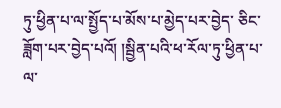ཏུ་ཕྱིན་པ་ལ་སྤྱོད་པ་མོས་པ་མྱེད་པར་བྱེད་ ཅིང་ཟློག་པར་བྱེད་པའོ། །སྦྱིན་པའི་ཕ་རོལ་ཏུ་ཕྱིན་པ་ལ་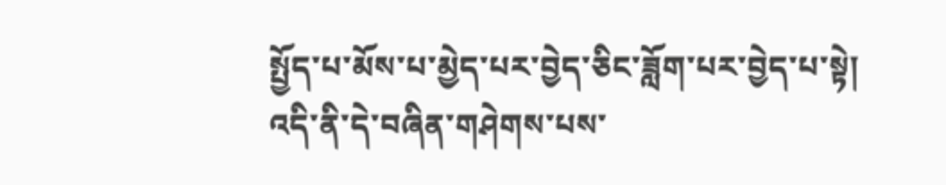སྤྱོད་པ་མོས་པ་མྱེད་པར་བྱེད་ཅིང་ཟློག་པར་བྱེད་པ་སྟེ། འདི་ནི་དེ་བཞིན་གཤེགས་པས་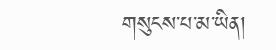གསུངས་པ་མ་ཡིན།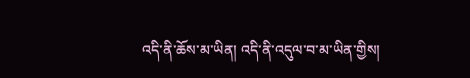འདི་ནི་ཆོས་མ་ཡིན། འདི་ནི་འདུལ་བ་མ་ཡིན་གྱིས།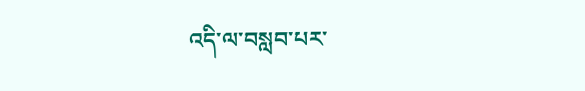འདི་ལ་བསླབ་པར་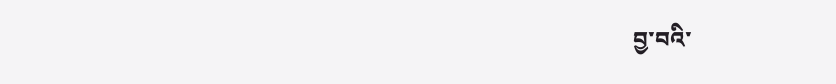བྱ་བའི་